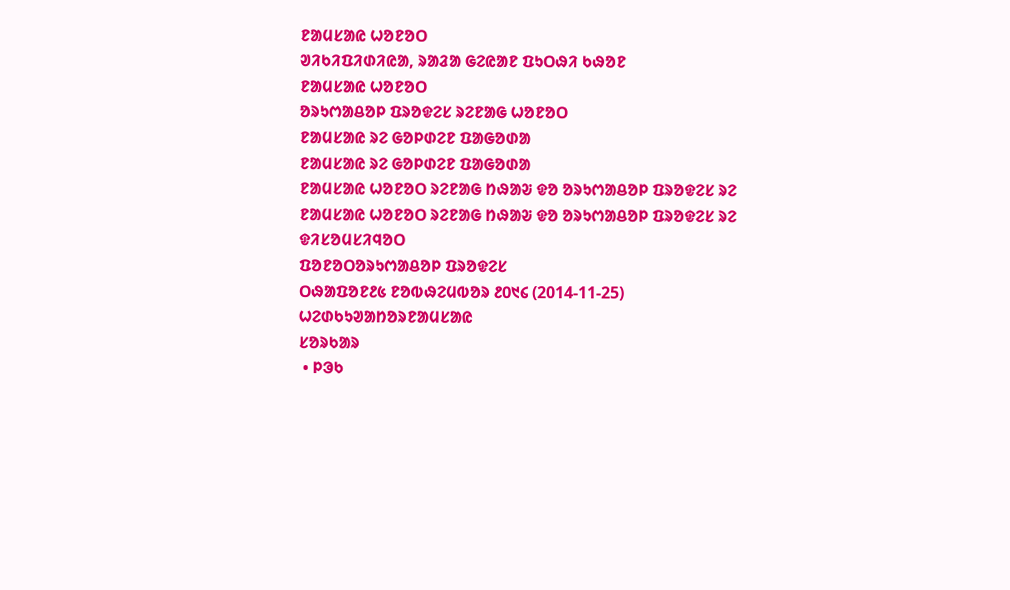ᱱᱟᱢᱥᱟᱭ ᱦᱚᱱᱚᱛ
ᱣᱤᱠᱤᱯᱤᱰᱤᱭᱟ, ᱨᱟᱲᱟ ᱜᱮᱭᱟᱱ ᱯᱩᱛᱷᱤ ᱠᱷᱚᱱ
ᱱᱟᱢᱥᱟᱭ ᱦᱚᱱᱚᱛ
ᱚᱨᱩᱬᱟᱪᱚᱞ ᱯᱨᱚᱫᱮᱥ ᱨᱮᱱᱟᱜ ᱦᱚᱱᱚᱛ
ᱱᱟᱢᱥᱟᱭ ᱨᱮ ᱜᱚᱞᱰᱮᱱ ᱯᱟᱜᱚᱰᱟ
ᱱᱟᱢᱥᱟᱭ ᱨᱮ ᱜᱚᱞᱰᱮᱱ ᱯᱟᱜᱚᱰᱟ
ᱱᱟᱢᱥᱟᱭ ᱦᱚᱱᱚᱛ ᱨᱮᱱᱟᱜ ᱴᱷᱟᱶ ᱫᱚ ᱚᱨᱩᱬᱟᱪᱚᱞ ᱯᱨᱚᱫᱮᱥ ᱨᱮ
ᱱᱟᱢᱥᱟᱭ ᱦᱚᱱᱚᱛ ᱨᱮᱱᱟᱜ ᱴᱷᱟᱶ ᱫᱚ ᱚᱨᱩᱬᱟᱪᱚᱞ ᱯᱨᱚᱫᱮᱥ ᱨᱮ
ᱫᱤᱥᱚᱢᱥᱤᱧᱚᱛ
ᱯᱚᱱᱚᱛᱚᱨᱩᱬᱟᱪᱚᱞ ᱯᱨᱚᱫᱮᱥ
ᱛᱷᱟᱯᱚᱱ᱒᱕ ᱱᱚᱵᱷᱮᱢᱵᱚᱨ ᱒᱐᱑᱔ (2014-11-25)
ᱦᱮᱰᱠᱩᱣᱟᱴᱚᱨᱱᱟᱢᱥᱟᱭ
ᱥᱚᱨᱠᱟᱨ
 • ᱞᱳᱠ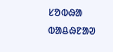ᱥᱚᱵᱷᱟ ᱵᱟᱪᱷᱱᱟᱣ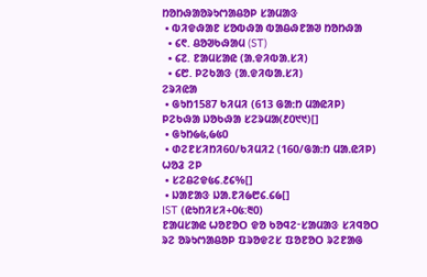ᱴᱚᱴᱷᱟᱚᱨᱩᱬᱟᱪᱚᱞ ᱥᱟᱢᱟᱝ
 • ᱵᱤᱫᱷᱟᱱ ᱥᱚᱵᱷᱟ ᱵᱟᱪᱷᱱᱟᱣ ᱴᱚᱴᱷᱟ
  • ᱔᱖. ᱪᱚᱣᱠᱷᱟᱢ (ST)
  • ᱔᱗. ᱱᱟᱢᱥᱟᱭ (ᱟᱹᱫᱤᱵᱟᱹᱥᱤ)
  • ᱔᱘. ᱞᱮᱠᱟᱝ (ᱟᱹᱫᱤᱵᱟᱹᱥᱤ)
ᱮᱨᱤᱭᱟ
 • ᱜᱩᱴ1587 ᱠᱤᱢᱤ (613 ᱜᱟᱺᱴ ᱢᱟᱭᱤᱞ)
ᱞᱮᱠᱷᱟ ᱡᱚᱠᱷᱟ ᱥᱮᱨᱢᱟ(᱒᱐᱑᱑)[]
 • ᱜᱩᱴ᱙᱕,᱙᱕᱐
 • ᱰᱮᱱᱥᱤᱴᱤ60/ᱠᱤᱢᱤ2 (160/ᱜᱟᱺᱴ ᱢᱟᱹᱭᱤᱞ)
ᱦᱚᱲ ᱮᱞ
 • ᱥᱮᱪᱮᱫ᱕᱔.᱒᱔%[]
 • ᱡᱟᱱᱟᱝ ᱡᱟᱹᱱᱤ᱙᱘᱔.᱔᱙[]
IST (ᱭᱩᱴᱤᱥᱤ+᱐᱕:᱓᱐)
ᱱᱟᱢᱥᱟᱭ ᱦᱚᱱᱚᱛ ᱫᱚ ᱠᱚᱧᱮᱼᱥᱟᱢᱟᱝ ᱥᱤᱧᱚᱛ ᱨᱮ ᱚᱨᱩᱬᱟᱪᱚᱞ ᱯᱨᱚᱫᱮᱥ ᱯᱚᱱᱚᱛ ᱨᱮᱱᱟᱜ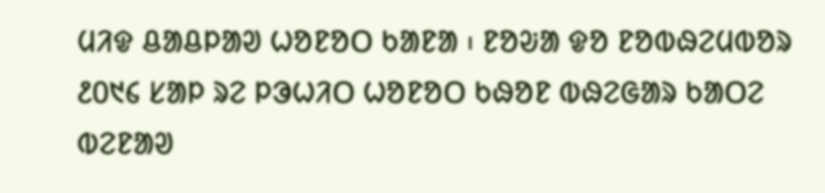ᱢᱤᱫ ᱪᱟᱪᱞᱟᱣ ᱦᱚᱱᱚᱛ ᱠᱟᱱᱟ ᱾ ᱱᱚᱶᱟ ᱫᱚ ᱱᱚᱵᱷᱮᱢᱵᱚᱨ ᱒᱐᱑᱔ ᱥᱟᱞ ᱨᱮ ᱞᱳᱦᱤᱛ ᱦᱚᱱᱚᱛ ᱠᱷᱚᱱ ᱵᱷᱮᱜᱟᱨ ᱠᱟᱛᱮ ᱵᱮᱱᱟᱣ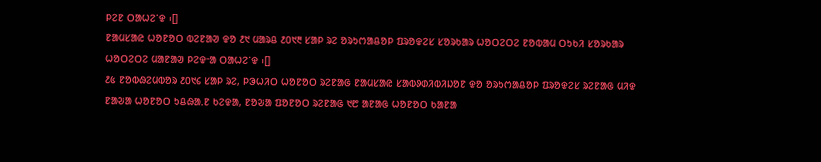ᱞᱮᱱ ᱛᱟᱦᱮᱸᱫ ᱾[]
ᱱᱟᱢᱥᱟᱭ ᱦᱚᱱᱚᱛ ᱵᱮᱱᱟᱣ ᱫᱚ ᱒᱑ ᱢᱟᱨᱪ ᱒᱐᱑᱓ ᱥᱟᱞ ᱨᱮ ᱚᱨᱩᱬᱟᱪᱚᱞ ᱯᱨᱚᱫᱮᱥ ᱥᱚᱨᱠᱟᱨ ᱦᱚᱛᱮᱛᱮ ᱱᱚᱵᱟᱢ ᱛᱩᱠᱤ ᱥᱚᱨᱠᱟᱨ ᱦᱚᱛᱮᱛᱮ ᱢᱟᱱᱟᱣ ᱞᱮᱫᱼᱟ ᱛᱟᱦᱮᱸᱫ ᱾[]
᱒᱕ ᱱᱚᱵᱷᱮᱢᱵᱚᱨ ᱒᱐᱑᱔ ᱥᱟᱞ ᱨᱮ, ᱞᱳᱦᱤᱛ ᱦᱚᱱᱚᱛ ᱨᱮᱱᱟᱜ ᱱᱟᱢᱥᱟᱭ ᱥᱟᱵᱽᱰᱤᱵᱤᱡᱚᱱ ᱫᱚ ᱚᱨᱩᱬᱟᱪᱚᱞ ᱯᱨᱚᱫᱮᱥ ᱨᱮᱱᱟᱜ ᱢᱤᱫ ᱱᱟᱶᱟ ᱦᱚᱱᱚᱛ ᱩᱪᱷᱟᱹᱱ ᱠᱮᱫᱟ, ᱱᱚᱶᱟ ᱯᱚᱱᱚᱛ ᱨᱮᱱᱟᱜ ᱑᱘ ᱟᱱᱟᱜ ᱦᱚᱱᱚᱛ ᱠᱟᱱᱟ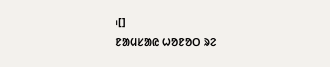᱾[]
ᱱᱟᱢᱥᱟᱭ ᱦᱚᱱᱚᱛ ᱨᱮ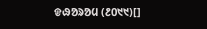ᱫᱷᱚᱨᱚᱢ (᱒᱐᱑᱑)[]